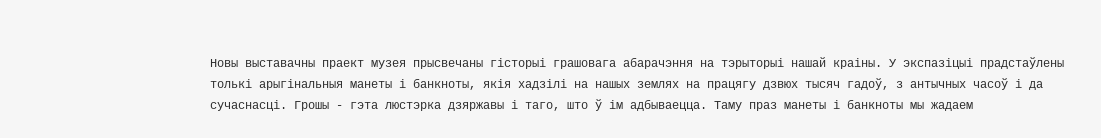Новы выставачны праект музея прысвечаны гісторыі грашовага абарачэння на тэрыторыі нашай краіны. У экспазіцыі прадстаўлены толькі арыгінальныя манеты і банкноты, якія хадзілі на нашых землях на працягу дзвюх тысяч гадоў, з антычных часоў і да сучаснасці. Грошы - гэта люстэрка дзяржавы і таго, што ў ім адбываецца. Таму праз манеты і банкноты мы жадаем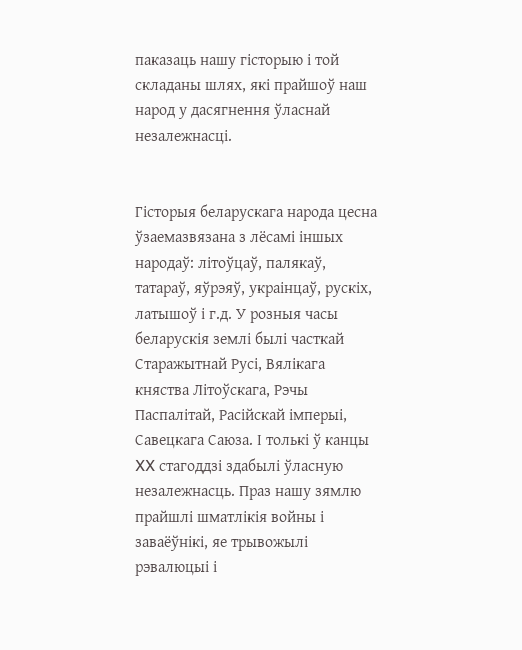паказаць нашу гісторыю і той складаны шлях, які прайшоў наш народ у дасягнення ўласнай незалежнасці.


Гісторыя беларускага народа цесна ўзаемазвязана з лёсамі іншых народаў: літоўцаў, палякаў, татараў, яўрэяў, украінцаў, рускіх, латышоў і г.д. У розныя часы беларускія землі былі часткай Старажытнай Русі, Вялікага княства Літоўскага, Рэчы Паспалітай, Расійскай імперыі, Савецкага Саюза. І толькі ў канцы XX стагоддзі здабылі ўласную незалежнасць. Праз нашу зямлю прайшлі шматлікія войны і заваёўнікі, яе трывожылі рэвалюцыі і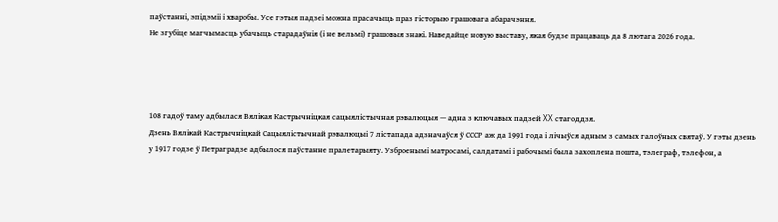паўстанні, эпідэміі і хваробы. Усе гэтыя падзеі можна прасачыць праз гісторыю грашовага абарачэння.
Не згубіце магчымасць убачыць старадаўнія (і не вельмі) грашовыя знакі. Наведайце новую выставу, якая будзе працаваць да 8 лютага 2026 года.




108 гадоў таму адбылася Вялікая Кастрычніцкая сацыялістычная рэвалюцыя — адна з ключавых падзей XX стагоддзя.
Дзень Вялікай Кастрычніцкай Сацыялістычнай рэвалюцыі 7 лістапада адзначаўся ў СССР аж да 1991 года і лічыўся адным з самых галоўных святаў. У гэты дзень у 1917 годзе ў Петраградзе адбылося паўстанне пралетарыяту. Узброенымі матросамі, салдатамі і рабочымі была захоплена пошта, тэлеграф, тэлефон, а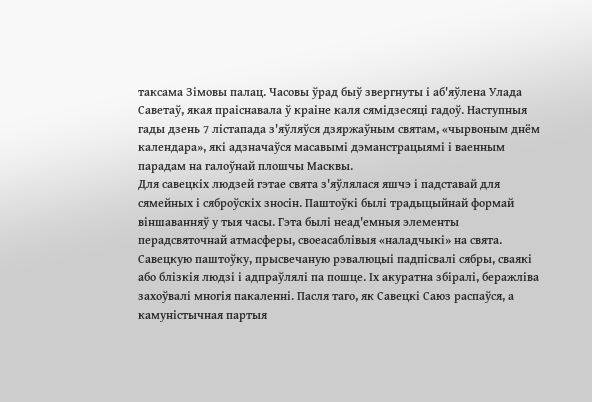таксама Зімовы палац. Часовы ўрад быў звергнуты і аб'яўлена Улада Саветаў, якая праіснавала ў краіне каля сямідзесяці гадоў. Наступныя гады дзень 7 лістапада з'яўляўся дзяржаўным святам, «чырвоным днём календара», які адзначаўся масавымі дэманстрацыямі і ваенным парадам на галоўнай плошчы Масквы.
Для савецкіх людзей гэтае свята з'яўлялася яшчэ і падставай для сямейных і сяброўскіх зносін. Паштоўкі былі традыцыйнай формай віншаванняў у тыя часы. Гэта былі неад'емныя элементы перадсвяточнай атмасферы, своеасаблівыя «наладчыкі» на свята. Савецкую паштоўку, прысвечаную рэвалюцыі падпісвалі сябры, сваякі або блізкія людзі і адпраўлялі па пошце. Іх акуратна збіралі, беражліва захоўвалі многія пакаленні. Пасля таго, як Савецкі Саюз распаўся, а камуністычная партыя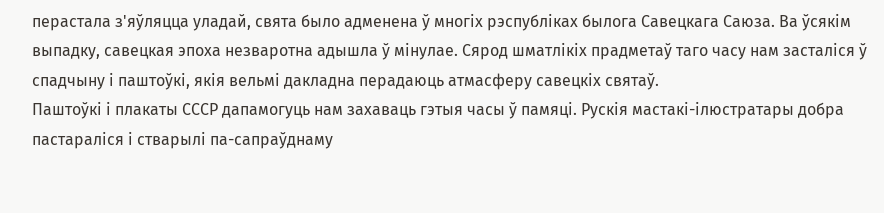перастала з'яўляцца уладай, свята было адменена ў многіх рэспубліках былога Савецкага Саюза. Ва ўсякім выпадку, савецкая эпоха незваротна адышла ў мінулае. Сярод шматлікіх прадметаў таго часу нам засталіся ў спадчыну і паштоўкі, якія вельмі дакладна перадаюць атмасферу савецкіх святаў.
Паштоўкі і плакаты СССР дапамогуць нам захаваць гэтыя часы ў памяці. Рускія мастакі-ілюстратары добра пастараліся і стварылі па-сапраўднаму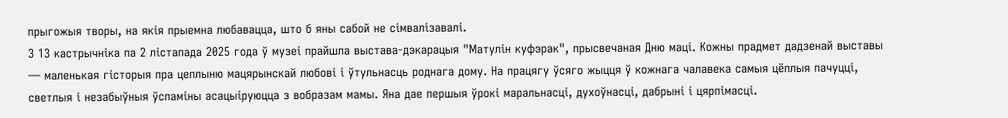прыгожыя творы, на якія прыемна любавацца, што б яны сабой не сімвалізавалі.
З 13 кастрычніка па 2 лістапада 2025 года ў музеі прайшла выстава-дэкарацыя "Матулін куфэрак", прысвечаная Дню маці. Кожны прадмет дадзенай выставы — маленькая гісторыя пра цеплыню мацярынскай любові і ўтульнасць роднага дому. На працягу ўсяго жыцця ў кожнага чалавека самыя цёплыя пачуцці, светлыя і незабыўныя ўспаміны асацыіруюцца з вобразам мамы. Яна дае першыя ўрокі маральнасці, духоўнасці, дабрыні і цярпімасці.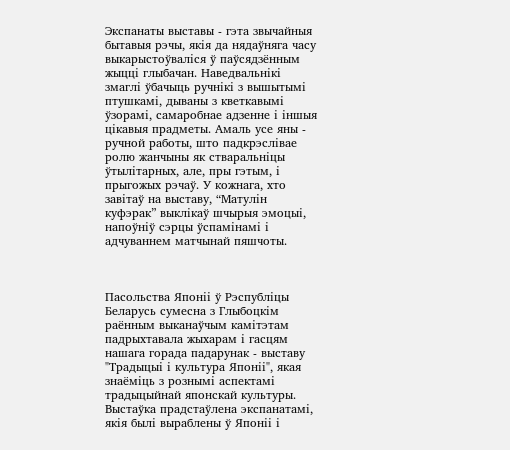Экспанаты выставы - гэта звычайныя бытавыя рэчы, якія да нядаўняга часу выкарыстоўваліся ў паўсядзённым жыцці глыбачан. Наведвальнікі змаглі ўбачыць ручнікі з вышытымі птушкамі, дываны з кветкавымі ўзорамі, самаробнае адзенне і іншыя цікавыя прадметы. Амаль усе яны - ручной работы, што падкрэслівае ролю жанчыны як стваральніцы ўтылітарных, але, пры гэтым, і прыгожых рэчаў. У кожнага, хто завітаў на выставу, “Матулін куфэрак” выклікаў шчырыя эмоцыі, напоўніў сэрцы ўспамінамі і адчуваннем матчынай пяшчоты.



Пасольства Японіі ў Рэспубліцы Беларусь сумесна з Глыбоцкім раённым выканаўчым камітэтам падрыхтавала жыхарам і гасцям нашага горада падарунак - выставу "Традыцыі і культура Японіі", якая знаёміць з рознымі аспектамі традыцыйнай японскай культуры.
Выстаўка прадстаўлена экспанатамі, якія былі выраблены ў Японіі і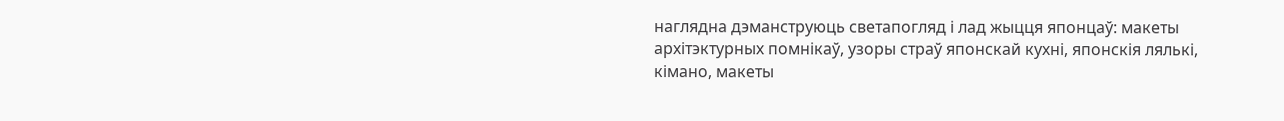наглядна дэманструюць светапогляд і лад жыцця японцаў: макеты архітэктурных помнікаў, узоры страў японскай кухні, японскія лялькі, кімано, макеты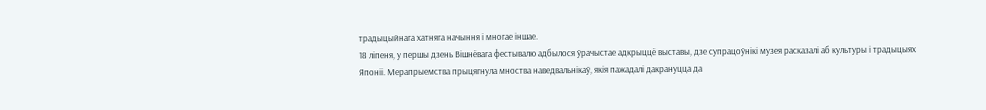традыцыйнага хатняга начыння і многае іншае.
18 ліпеня, у першы дзень Вішнёвага фестывалю адбылося ўрачыстае адкрыццё выставы, дзе супрацоўнікі музея расказалі аб культуры і традыцыях Японіі. Мерапрыемства прыцягнула мноства наведвальнікаў, якія пажадалі дакрануцца да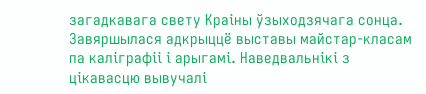загадкавага свету Краіны ўзыходзячага сонца.
Завяршылася адкрыццё выставы майстар-класам па каліграфіі і арыгамі. Наведвальнікі з цікавасцю вывучалі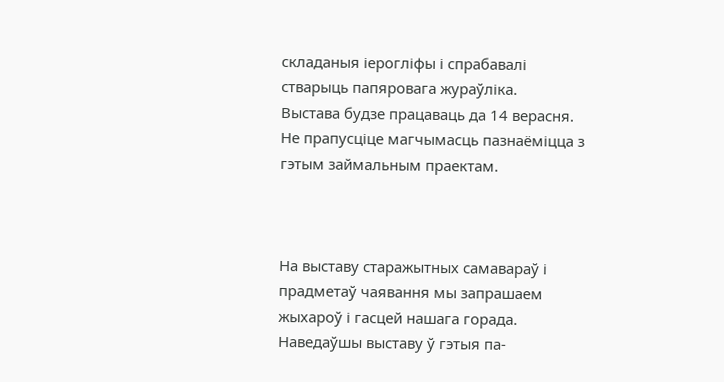складаныя іерогліфы і спрабавалі стварыць папяровага жураўліка.
Выстава будзе працаваць да 14 верасня. Не прапусціце магчымасць пазнаёміцца з гэтым займальным праектам.



На выставу старажытных самавараў і прадметаў чаявання мы запрашаем жыхароў і гасцей нашага горада. Наведаўшы выставу ў гэтыя па-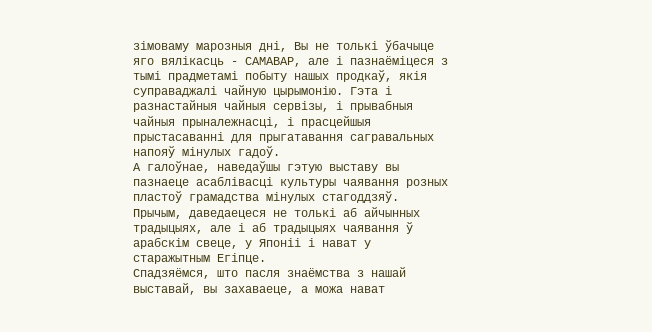зімоваму марозныя дні, Вы не толькі ўбачыце яго вялікасць - САМАВАР, але і пазнаёміцеся з тымі прадметамі побыту нашых продкаў, якія суправаджалі чайную цырымонію. Гэта і разнастайныя чайныя сервізы, і прывабныя чайныя прыналежнасці, і прасцейшыя прыстасаванні для прыгатавання сагравальных напояў мінулых гадоў.
А галоўнае, наведаўшы гэтую выставу вы пазнаеце асаблівасці культуры чаявання розных пластоў грамадства мінулых стагоддзяў. Прычым, даведаецеся не толькі аб айчынных традыцыях, але і аб традыцыях чаявання ў арабскім свеце, у Японіі і нават у старажытным Егіпце.
Спадзяёмся, што пасля знаёмства з нашай выставай, вы захаваеце, а можа нават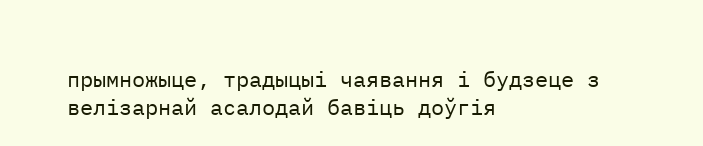прымножыце, традыцыі чаявання і будзеце з велізарнай асалодай бавіць доўгія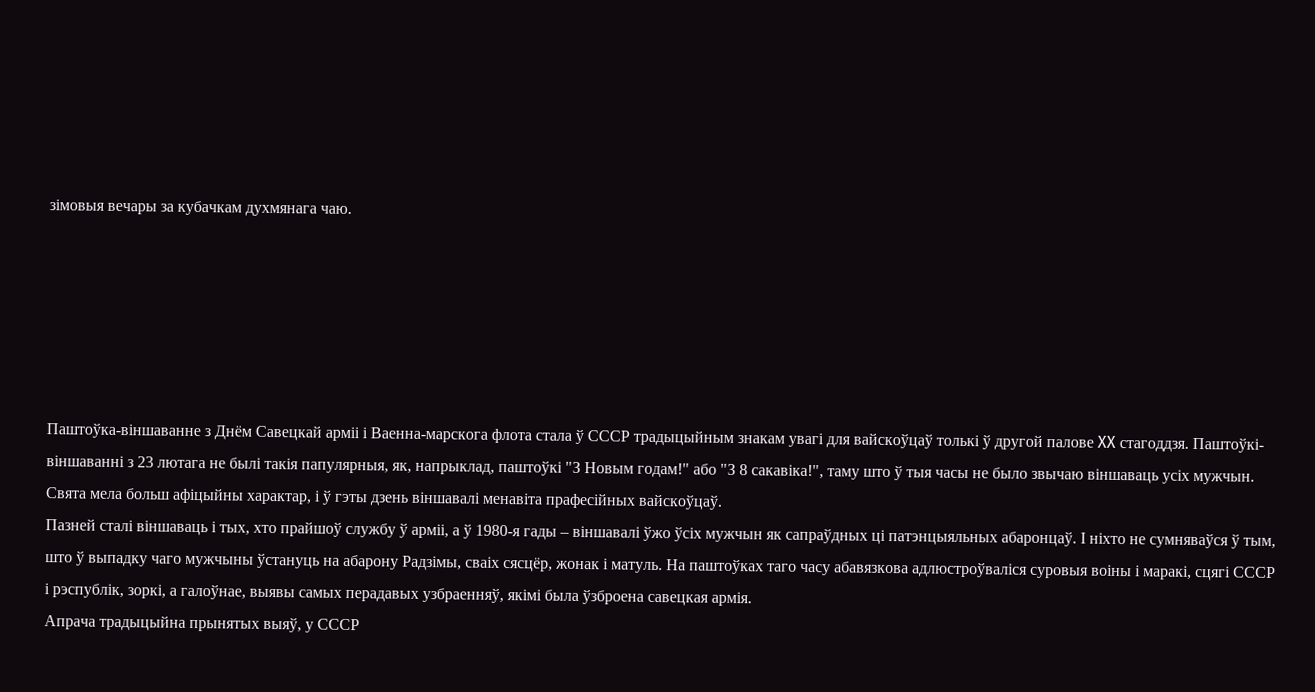зімовыя вечары за кубачкам духмянага чаю.






Паштоўка-віншаванне з Днём Савецкай арміі і Ваенна-марскога флота стала ў СССР традыцыйным знакам увагі для вайскоўцаў толькі ў другой палове XX стагоддзя. Паштоўкі-віншаванні з 23 лютага не былі такія папулярныя, як, напрыклад, паштоўкі "З Новым годам!" або "З 8 сакавіка!", таму што ў тыя часы не было звычаю віншаваць усіх мужчын. Свята мела больш афіцыйны характар, і ў гэты дзень віншавалі менавіта прафесійных вайскоўцаў.
Пазней сталі віншаваць і тых, хто прайшоў службу ў арміі, а ў 1980-я гады – віншавалі ўжо ўсіх мужчын як сапраўдных ці патэнцыяльных абаронцаў. І ніхто не сумняваўся ў тым, што ў выпадку чаго мужчыны ўстануць на абарону Радзімы, сваіх сясцёр, жонак і матуль. На паштоўках таго часу абавязкова адлюстроўваліся суровыя воіны і маракі, сцягі СССР і рэспублік, зоркі, а галоўнае, выявы самых перадавых узбраенняў, якімі была ўзброена савецкая армія.
Апрача традыцыйна прынятых выяў, у СССР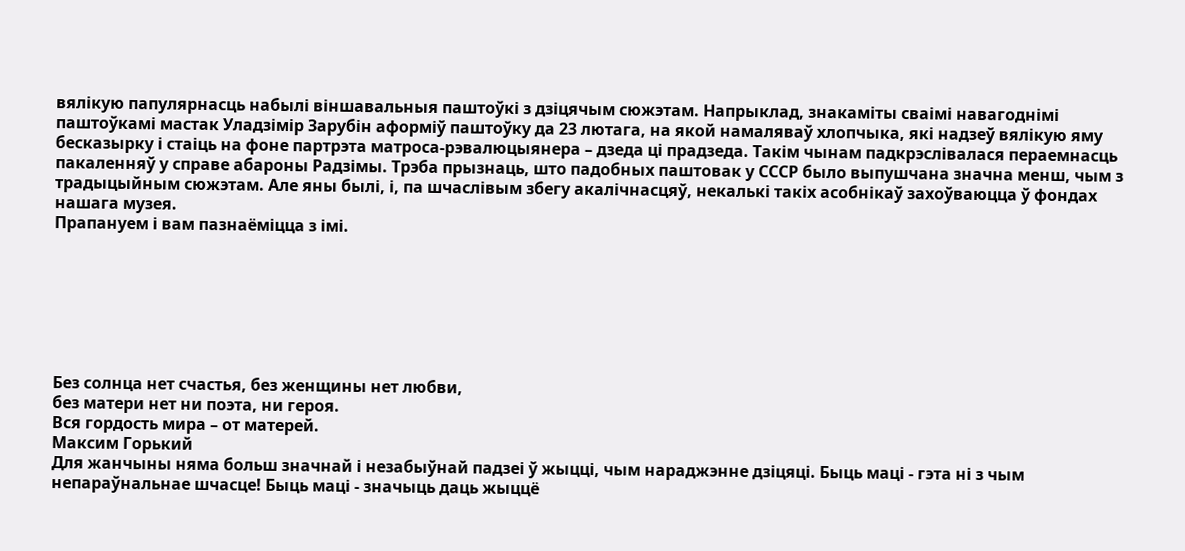вялікую папулярнасць набылі віншавальныя паштоўкі з дзіцячым сюжэтам. Напрыклад, знакаміты сваімі навагоднімі паштоўкамі мастак Уладзімір Зарубін аформіў паштоўку да 23 лютага, на якой намаляваў хлопчыка, які надзеў вялікую яму бесказырку і стаіць на фоне партрэта матроса-рэвалюцыянера – дзеда ці прадзеда. Такім чынам падкрэслівалася пераемнасць пакаленняў у справе абароны Радзімы. Трэба прызнаць, што падобных паштовак у СССР было выпушчана значна менш, чым з традыцыйным сюжэтам. Але яны былі, і, па шчаслівым збегу акалічнасцяў, некалькі такіх асобнікаў захоўваюцца ў фондах нашага музея.
Прапануем і вам пазнаёміцца з імі.







Без солнца нет счастья, без женщины нет любви,
без матери нет ни поэта, ни героя.
Вся гордость мира – от матерей.
Максим Горький
Для жанчыны няма больш значнай і незабыўнай падзеі ў жыцці, чым нараджэнне дзіцяці. Быць маці - гэта ні з чым непараўнальнае шчасце! Быць маці - значыць даць жыццё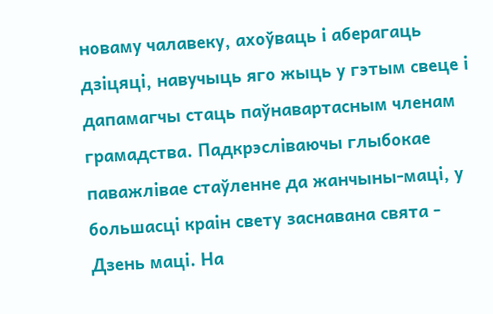новаму чалавеку, ахоўваць і аберагаць дзіцяці, навучыць яго жыць у гэтым свеце і дапамагчы стаць паўнавартасным членам грамадства. Падкрэсліваючы глыбокае паважлівае стаўленне да жанчыны-маці, у большасці краін свету заснавана свята - Дзень маці. На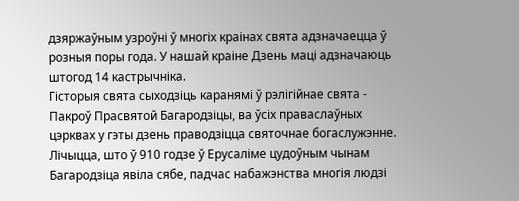дзяржаўным узроўні ў многіх краінах свята адзначаецца ў розныя поры года. У нашай краіне Дзень маці адзначаюць штогод 14 кастрычніка.
Гісторыя свята сыходзіць каранямі ў рэлігійнае свята - Пакроў Прасвятой Багародзіцы, ва ўсіх праваслаўных цэрквах у гэты дзень праводзіцца святочнае богаслужэнне. Лічыцца, што ў 910 годзе ў Ерусаліме цудоўным чынам Багародзіца явіла сябе, падчас набажэнства многія людзі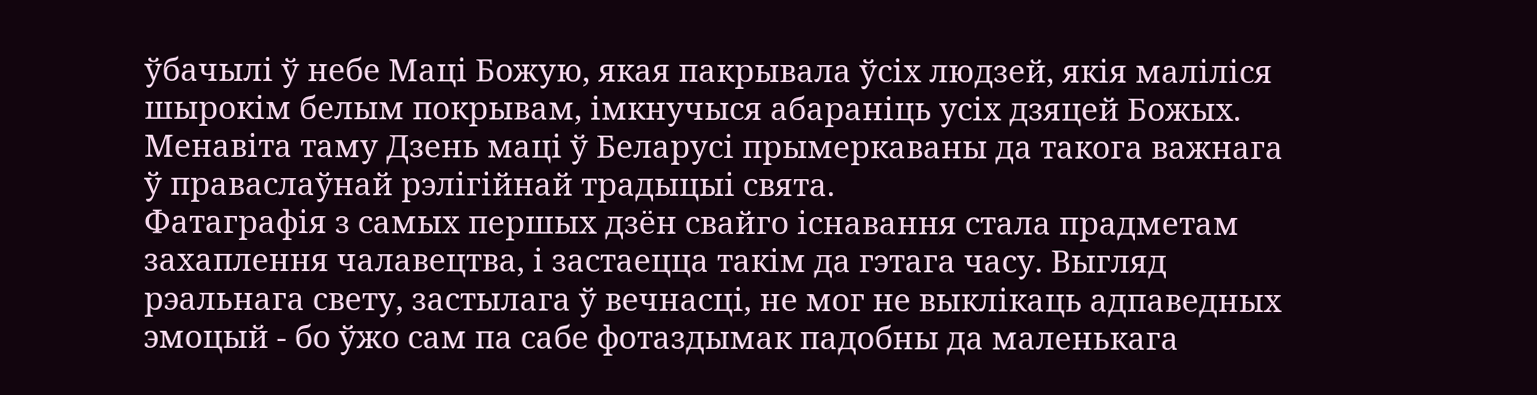ўбачылі ў небе Маці Божую, якая пакрывала ўсіх людзей, якія маліліся шырокім белым покрывам, імкнучыся абараніць усіх дзяцей Божых. Менавіта таму Дзень маці ў Беларусі прымеркаваны да такога важнага ў праваслаўнай рэлігійнай традыцыі свята.
Фатаграфія з самых першых дзён свайго існавання стала прадметам захаплення чалавецтва, і застаецца такім да гэтага часу. Выгляд рэальнага свету, застылага ў вечнасці, не мог не выклікаць адпаведных эмоцый - бо ўжо сам па сабе фотаздымак падобны да маленькага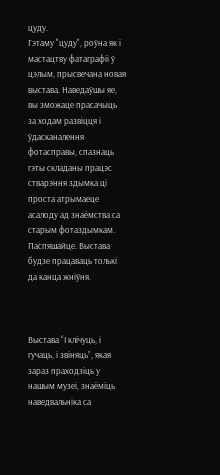цуду.
Гэтаму "цуду", роўна як і мастацтву фатаграфіі ў цэлым, прысвечана новая выстава. Наведаўшы яе, вы зможаце прасачыць за ходам развіцця і ўдасканалення фотасправы, спазнаць гэты складаны працэс стварэння здымка ці проста атрымаеце асалоду ад знаёмства са старым фотаздымкам. Паспяшайце. Выстава будзе працаваць толькі да канца жніўня.



Выстава “І клічуць, і гучаць, і звіняць”, якая зараз праходзіць у нашым музеі, знаёміць наведвальніка са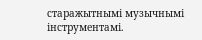старажытнымі музычнымі інструментамі.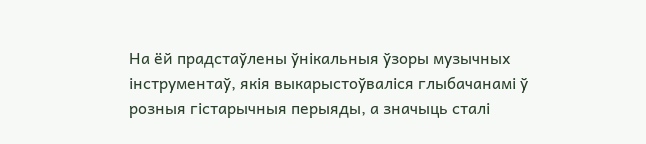На ёй прадстаўлены ўнікальныя ўзоры музычных інструментаў, якія выкарыстоўваліся глыбачанамі ў розныя гістарычныя перыяды, а значыць сталі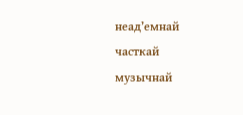неад’емнай часткай музычнай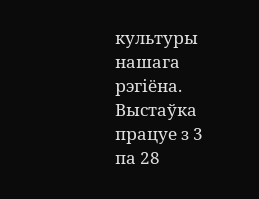культуры нашага рэгіёна. Выстаўка працуе з 3 па 28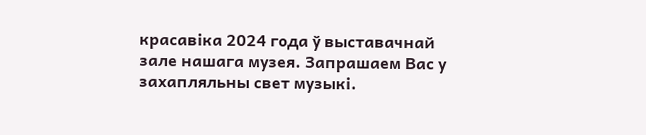красавіка 2024 года ў выставачнай зале нашага музея. Запрашаем Вас у захапляльны свет музыкі.